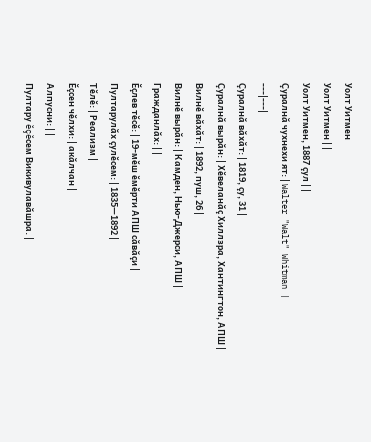Уолт Уитмен
Уолт Уитмен | |
Уолт Уитмен, 1887 çул | |
Çуралнă чухнехи ят: | Walter "Walt" Whitman |
---|---|
Çуралнă вăхăт: | 1819, çу, 31 |
Çуралнă вырăн: | Хĕвеланăç Хиллзра, Хантингтон, АПШ |
Вилнĕ вăхăт: | 1892, пуш, 26 |
Вилнĕ вырăн: | Камден, Нью-Джерси, АПШ |
Гражданлăх: | |
Ĕçлев тĕсĕ: | 19-мĕш ĕмĕрти АПШ căвăçи |
Пултарулăх çулĕсем: | 1835—1892 |
Тĕлĕ: | Реализм |
Ĕçсен чĕлхи: | акăлчан |
Алпусни: | |
Пултару ĕçĕсем Викивулавăшра. |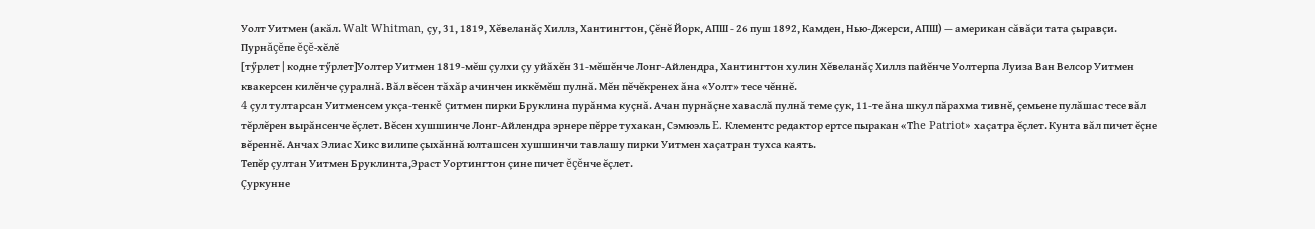Уолт Уитмен (акăл. Walt Whitman, çу, 31, 1819, Хĕвеланăç Хиллз, Хантингтон, Çĕнĕ Йорк, АПШ - 26 пуш 1892, Камден, Нью-Джерси, АПШ) — американ сăвăçи тата çыравçи.
Пурнăçĕпе ĕçĕ-хĕлĕ
[тӳрлет | кодне тӳрлет]Уолтер Уитмен 1819-мĕш çулхи çу уйăхĕн 31-мĕшĕнче Лонг-Айлендра, Хантингтон хулин Хĕвеланăç Хиллз пайĕнче Уолтерпа Луиза Ван Велсор Уитмен квакерсен килĕнче çуралнă. Вăл вĕсен тăхăр ачинчен иккĕмĕш пулнă. Мĕн пĕчĕкренех ăна «Уолт» тесе чĕннĕ.
4 çул тултарсан Уитменcем укçа-тенкĕ çитмен пирки Бруклина пурăнма куçнă. Ачан пурнăçне хаваслă пулнă теме çук, 11-те ăна шкул пăрахма тивнĕ, çемьене пулăшас тесе вăл тĕрлĕрен вырăнсенче ĕçлет. Вĕсен хушшинче Лонг-Айлендра эрнере пĕрре тухакан, Сэмюэль E. Клементс редактор ертсе пыракан «Тhe Patriot» хаçатра ĕçлет. Кунта вăл пичет ĕçне вĕреннĕ. Анчах Элиас Хикс вилипе çыхăннă юлташсен хушшинчи тавлашу пирки Уитмен хаçатран тухса каять.
Тепĕр çултан Уитмен Бруклинта,Эраст Уортингтон çине пичет ĕçĕнче ĕçлет.
Çуркунне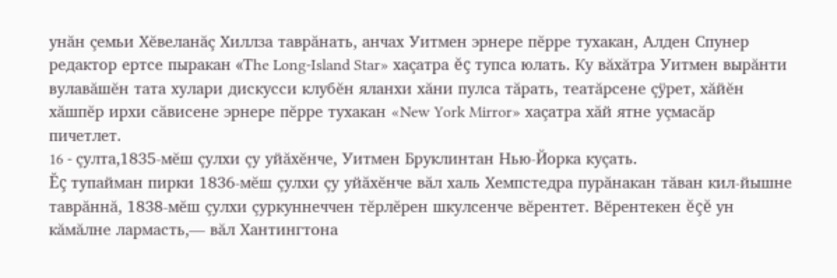унăн çемьи Хĕвеланăç Хиллза таврăнать, анчах Уитмен эрнере пĕрре тухакан, Алден Спунер редактор ертсе пыракан «Тhe Long-Island Star» хаçатра ĕç тупса юлать. Ку вăхăтра Уитмен вырăнти вулавăшĕн тата хулари дискусси клубĕн яланхи хăни пулса тăрать, театăрсене çÿрет, хăйĕн хăшпĕр ирхи сăвисене эрнере пĕрре тухакан «New York Mirror» хаçатра хăй ятне уçмасăр пичетлет.
16 - çулта,1835-мĕш çулхи çу уйăхĕнче, Уитмен Бруклинтан Нью-Йорка куçать.
Ĕç тупайман пирки 1836-мĕш çулхи çу уйăхĕнче вăл халь Хемпстедра пурăнакан тăван кил-йышне таврăннă, 1838-мĕш çулхи çуркуннеччен тĕрлĕрен шкулсенче вĕрентет. Вĕрентекен ĕçĕ ун кăмăлне лармасть,— вăл Хантингтона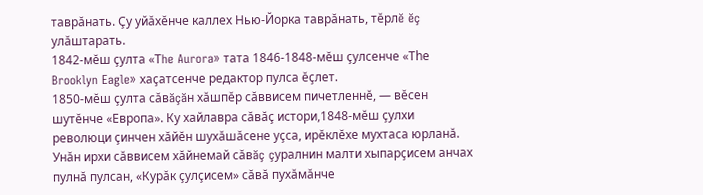таврăнать. Çу уйăхĕнче каллех Нью-Йорка таврăнать, тĕрлĕ ĕç улăштарать.
1842-мĕш çулта «Тhe Aurora» тата 1846-1848-мĕш çулсенче «Тhe Brooklyn Eagle» хаçатсенче редактор пулса ĕçлет.
1850-мĕш çулта сăвăçăн хăшпĕр сăввисем пичетленнĕ, — вĕсен шутĕнче «Европа». Ку хайлавра сăвăç истори,1848-мĕш çулхи революци çинчен хăйĕн шухăшăсене уçса, ирĕклĕхе мухтаса юрланă.
Унăн ирхи сăввисем хăйнемай сăвăç çуралнин малти хыпарçисем анчах пулнă пулсан, «Курăк çулçисем» сăвă пухăмăнче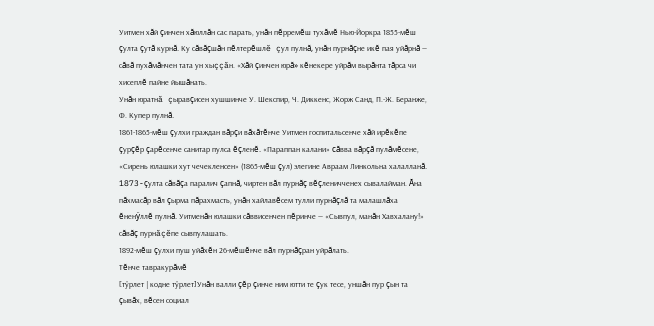Уитмен хăй çинчен хăюллăн сас парать, унăн пĕрремĕш тухăмĕ Нью-Йоркра 1855-мĕш çулта çутă курнă. Ку сăвăçшăн пĕлтерĕшлĕ çул пулнă, унăн пурнăçне икĕ пая уйăрнă — сăвă пухăмăнчен тата ун хыççăн. «Хăй çинчен юрă» кĕнекере уйрăм вырăнта тăрса чи хисеплĕ пайне йышăнать.
Унăн юратнă çыравçисен хушшинче У. Шекспир, Ч. Диккенс, Жорж Санд, П.-Ж. Беранже, Ф. Купер пулнă.
1861-1865-мĕш çулхи граждан вăрçи вăхăтĕнче Уитмен госпитальсенче хăй ирĕкĕпе çурçĕр çарĕсенче санитар пулса ĕçленĕ. «Параппан калани» căвва вăрçă пулăмĕсене, «Сирень юлашки хут чечекленсен» (1865-мĕш çул) элегине Авраам Линкольна халалланă.
1873-çулта сăвăçа паралич çапнă, чиртен вăл пурнăç вĕçленичченех сывалайман. Ăна пăхмасăр вăл çырма пăрахмасть, унăн хайлавĕсем тулли пурнăçлă та малашлăха ĕненÿллĕ пулнă. Уитменăн юлашки сăввисенчен пĕринче — «Сывпул, манăн Хавхалану!» сăвăç пурнăçĕпе сывпулашать.
1892-мĕш çулхи пуш уйăхĕн 26-мĕшĕнче вăл пурнăçран уйрăлать.
Тĕнче тавракурăмĕ
[тӳрлет | кодне тӳрлет]Унăн валли çĕр çинче ним ютти те çук тесе, уншăн пур çын та çывăх, вĕсен социал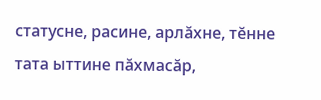статусне, расине, арлăхне, тĕнне тата ыттине пăхмасăр,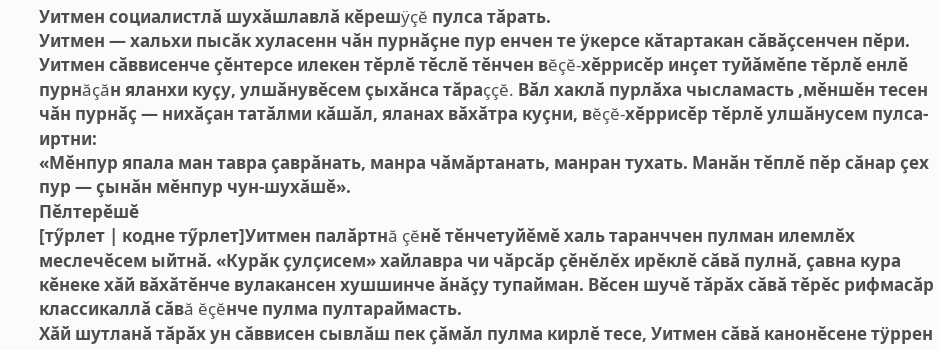Уитмен социалистлă шухăшлавлă кĕрешÿçĕ пулса тăрать.
Уитмен — хальхи пысăк хуласенн чăн пурнăçне пур енчен те ÿкерсе кăтартакан сăвăçсенчен пĕри.
Уитмен сăввисенче çĕнтерсе илекен тĕрлĕ тĕслĕ тĕнчен вĕçĕ-хĕррисĕр инçет туйăмĕпе тĕрлĕ енлĕ пурнăçăн яланхи куçу, улшăнувĕсем çыхăнса тăраççĕ. Вăл хаклă пурлăха чысламасть ,мĕншĕн тесен чăн пурнăç — нихăçан татăлми кăшăл, яланах вăхăтра куçни, вĕçĕ-хĕррисĕр тĕрлĕ улшăнусем пулса-иртни:
«Мĕнпур япала ман тавра çаврăнать, манра чăмăртанать, манран тухать. Манăн тĕплĕ пĕр сăнар çех пур — çынăн мĕнпур чун-шухăшĕ».
Пĕлтерĕшĕ
[тӳрлет | кодне тӳрлет]Уитмен палăртнă çĕнĕ тĕнчетуйĕмĕ халь таранччен пулман илемлĕх меслечĕсем ыйтнă. «Курăк çулçисем» хайлавра чи чăрсăр çĕнĕлĕх ирĕклĕ сăвă пулнă, çавна кура кĕнеке хăй вăхăтĕнче вулакансен хушшинче ăнăçу тупайман. Вĕсен шучĕ тăрăх сăвă тĕрĕс рифмасăр классикаллă сăвă ĕçĕнче пулма пултараймасть.
Хăй шутланă тăрăх ун сăввисен сывлăш пек çăмăл пулма кирлĕ тесе, Уитмен сăвă канонĕсене тÿррен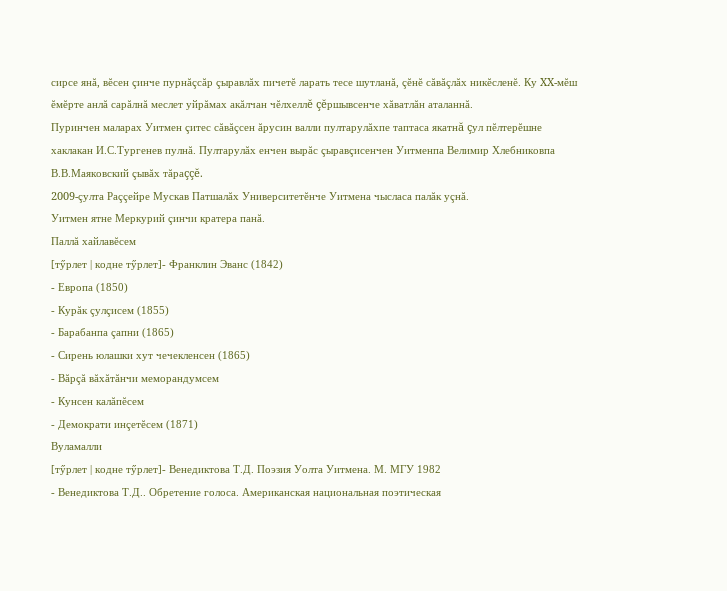сирсе янă, вĕсен çинче пурнăçсăр çыравлăх пичетĕ ларать тесе шутланă, çĕнĕ сăвăçлăх никĕсленĕ. Ку XX-мĕш ĕмĕрте анлă сарăлнă меслет уйрăмах акăлчан чĕлхеллĕ çĕршывсенче хăватлăн аталаннă.
Пуринчен маларах Уитмен çитес сăвăçсен ăрусин валли пултарулăхпе таптаса якатнă çул пĕлтерĕшне хаклакан И.С.Тургенев пулнă. Пултарулăх енчен вырăс çыравçисенчен Уитменпа Велимир Хлебниковпа В.В.Маяковский çывăх тăраççĕ.
2009-çулта Раççейре Мускав Патшалăх Университетĕнче Уитмена чысласа палăк уçнă.
Уитмен ятне Меркурий çинчи кратера панă.
Паллă хайлавĕсем
[тӳрлет | кодне тӳрлет]- Франклин Эванс (1842)
- Европа (1850)
- Курăк çулçисем (1855)
- Барабанпа çапни (1865)
- Сирень юлашки хут чечекленсен (1865)
- Вăрçă вăхăтăнчи меморандумсем
- Кунсен калăпĕсем
- Демократи инçетĕсем (1871)
Вуламалли
[тӳрлет | кодне тӳрлет]- Венедиктова Т.Д. Поэзия Уолта Уитмена. М. МГУ 1982
- Венедиктова Т.Д.. Обретение голоса. Американская национальная поэтическая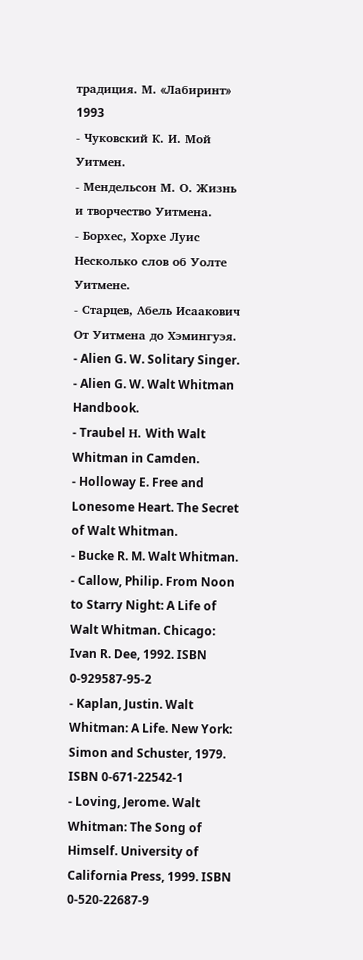традиция. М. «Лабиринт» 1993
- Чуковский К. И. Мой Уитмен.
- Мендельсон М. О. Жизнь и творчество Уитмена.
- Борхес, Хорхе Луис Несколько слов об Уолте Уитмене.
- Старцев, Абель Исаакович От Уитмена до Хэмингуэя.
- Alien G. W. Solitary Singer.
- Alien G. W. Walt Whitman Handbook.
- Traubel Н. With Walt Whitman in Camden.
- Holloway E. Free and Lonesome Heart. The Secret of Walt Whitman.
- Bucke R. M. Walt Whitman.
- Callow, Philip. From Noon to Starry Night: A Life of Walt Whitman. Chicago: Ivan R. Dee, 1992. ISBN 0-929587-95-2
- Kaplan, Justin. Walt Whitman: A Life. New York: Simon and Schuster, 1979. ISBN 0-671-22542-1
- Loving, Jerome. Walt Whitman: The Song of Himself. University of California Press, 1999. ISBN 0-520-22687-9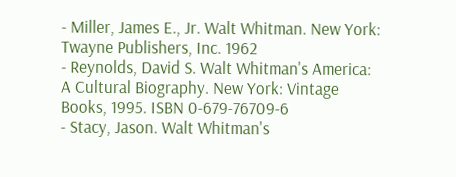- Miller, James E., Jr. Walt Whitman. New York: Twayne Publishers, Inc. 1962
- Reynolds, David S. Walt Whitman's America: A Cultural Biography. New York: Vintage Books, 1995. ISBN 0-679-76709-6
- Stacy, Jason. Walt Whitman's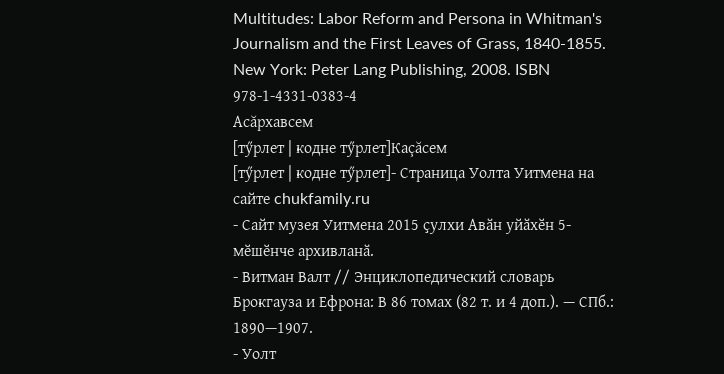Multitudes: Labor Reform and Persona in Whitman's Journalism and the First Leaves of Grass, 1840-1855. New York: Peter Lang Publishing, 2008. ISBN 978-1-4331-0383-4
Асăрхавсем
[тӳрлет | кодне тӳрлет]Каçăсем
[тӳрлет | кодне тӳрлет]- Страница Уолта Уитмена на сайте chukfamily.ru
- Сайт музея Уитмена 2015 ҫулхи Авӑн уйӑхӗн 5-мӗшӗнче архивланӑ.
- Витман Валт // Энциклопедический словарь Брокгауза и Ефрона: В 86 томах (82 т. и 4 доп.). — СПб.: 1890—1907.
- Уолт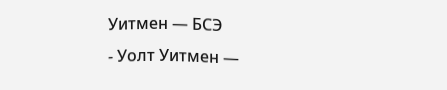Уитмен — БСЭ
- Уолт Уитмен —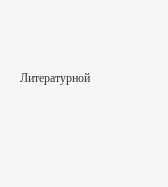Литературной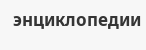энциклопедии